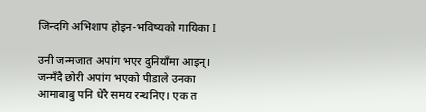जिन्दगि अभिशाप होइन-भविष्यको गायिका I

उनी जन्मजात अपांग भएर दुनियाँमा आइन्। जन्मँदै छोरी अपांग भएको पीडाले उनका आमाबाबु पनि धेरै समय रन्थनिए। एक त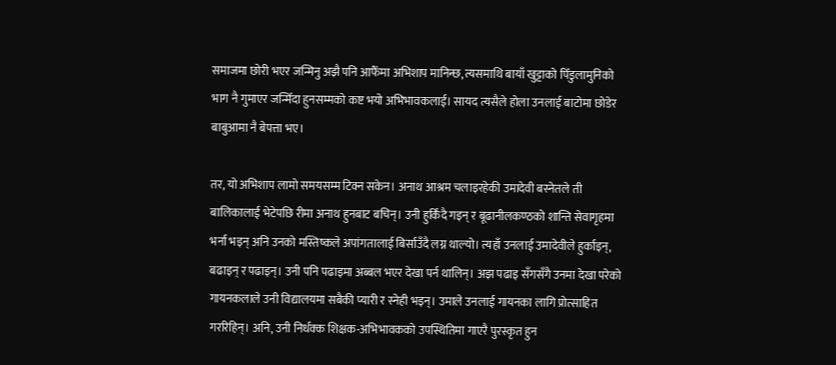समाजमा छोरी भएर जन्मिनु अझै पनि आफैँमा अभिशाप मानिन्छ, त्यसमाथि बायाँ खुट्टाको पिँडुलामुनिको भाग नै गुमाएर जन्मिँदा हुनसम्मको कष्ट भयो अभिभावकलाई। सायद त्यसैले होला उनलाई बाटोमा छोडेर बाबुआमा नै बेपत्ता भए।

तर, यो अभिशाप लामो समयसम्म टिक्न सकेन। अनाथ आश्रम चलाइरहेकी उमादेवी बस्नेतले ती बालिकालाई भेटेपछि रीमा अनाथ हुनबाट बचिन्। उनी हुर्किंदै गइन् र बूढानीलकण्ठको शान्ति सेवागृहमा भर्ना भइन् अनि उनको मस्तिष्कले अपांगतालाई बिर्साउँदै लग्न थाल्यो। त्यहाँ उनलाई उमादेवीले हुर्काइन्, बढाइन् र पढाइन्। उनी पनि पढाइमा अब्बल भएर देखा पर्न थालिन्। अझ पढाइ सँगसँगै उनमा देखा परेको गायनकलाले उनी विद्यालयमा सबैकी प्यारी र स्नेही भइन्। उमाले उनलाई गायनका लागि प्रोत्साहित गररिहिन्। अनि, उनी निर्धक्क शिक्षक-अभिभावकको उपस्थितिमा गाएरै पुरस्कृत हुन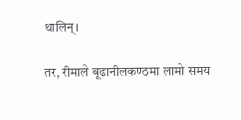थालिन्।

तर, रीमाले बूढानीलकण्ठमा लामो समय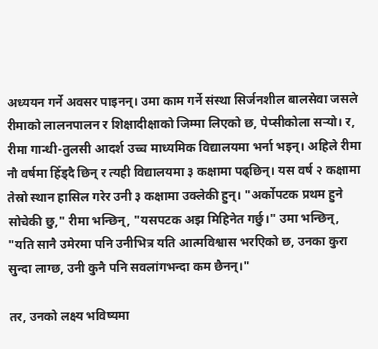अध्ययन गर्ने अवसर पाइनन्। उमा काम गर्ने संस्था सिर्जनशील बालसेवा जसले रीमाको लालनपालन र शिक्षादीक्षाको जिम्मा लिएको छ, पेप्सीकोला सर्‍यो। र, रीमा गान्धी-तुलसी आदर्श उच्च माध्यमिक विद्यालयमा भर्ना भइन्। अहिले रीमा नौ वर्षमा हिँड्दै छिन् र त्यही विद्यालयमा ३ कक्षामा पढ्छिन्। यस वर्ष २ कक्षामा तेस्रो स्थान हासिल गरेर उनी ३ कक्षामा उक्लेकी हुन्। "अर्कोपटक प्रथम हुने सोचेकी छु," रीमा भन्छिन्, "यसपटक अझ मिहिनेत गर्छु।" उमा भन्छिन्, "यति सानै उमेरमा पनि उनीभित्र यति आत्मविश्वास भरएिको छ, उनका कुरा सुन्दा लाग्छ, उनी कुनै पनि सवलांगभन्दा कम छैनन्।"

तर, उनको लक्ष्य भविष्यमा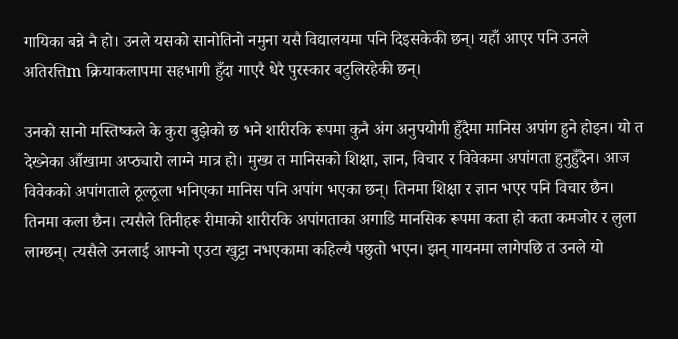गायिका बन्ने नै हो। उनले यसको सानोतिनो नमुना यसै विद्यालयमा पनि दिइसकेकी छन्। यहाँ आएर पनि उनले अतिरत्तिm क्रियाकलापमा सहभागी हुँदा गाएरै धेरै पुरस्कार बटुलिरहेकी छन्।

उनको सानो मस्तिष्कले के कुरा बुझेको छ भने शारीरकि रूपमा कुनै अंग अनुपयोगी हुँदैमा मानिस अपांग हुने होइन। यो त देख्नेका आँखामा अप्ठ्यारो लाग्ने मात्र हो। मुख्य त मानिसको शिक्षा, ज्ञान, विचार र विवेकमा अपांगता हुनुहुँदैन। आज विवेकको अपांगताले ठूल्ठूला भनिएका मानिस पनि अपांग भएका छन्। तिनमा शिक्षा र ज्ञान भएर पनि विचार छैन। तिनमा कला छैन। त्यसैले तिनीहरू रीमाको शारीरकि अपांगताका अगाडि मानसिक रूपमा कता हो कता कमजोर र लुला लाग्छन्। त्यसैले उनलाई आफ्नो एउटा खुट्टा नभएकामा कहिल्यै पछुतो भएन। झन् गायनमा लागेपछि त उनले यो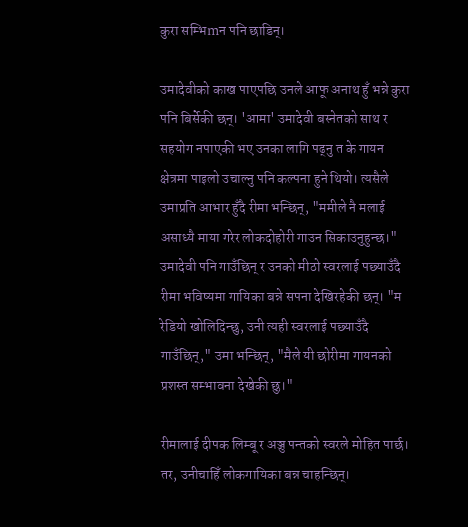कुरा सम्भिmन पनि छाडिन्।

उमादेवीको काख पाएपछि उनले आफू अनाथ हुँ भन्ने कुरा पनि बिर्सेकी छन्। 'आमा' उमादेवी बस्नेतको साथ र सहयोग नपाएकी भए उनका लागि पढ्नु त के गायन क्षेत्रमा पाइलो उचाल्नु पनि कल्पना हुने थियो। त्यसैले उमाप्रति आभार हुँदै रीमा भन्छिन्, "ममीले नै मलाई असाध्यै माया गरेर लोकदोहोरी गाउन सिकाउनुहुन्छ।" उमादेवी पनि गाउँछिन् र उनको मीठो स्वरलाई पछ्याउँदै रीमा भविष्यमा गायिका बन्ने सपना देखिरहेकी छन्। "म रेडियो खोलिदिन्छु, उनी त्यही स्वरलाई पछ्याउँदै गाउँछिन्," उमा भन्छिन्, "मैले यी छोरीमा गायनको प्रशस्त सम्भावना देखेकी छु।"

रीमालाई दीपक लिम्बू र अञ्जु पन्तको स्वरले मोहित पार्छ। तर, उनीचाहिँ लोकगायिका बन्न चाहन्छिन्।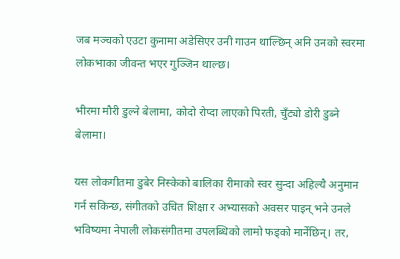जब मञ्चको एउटा कुनामा अडेसिएर उनी गाउन थाल्छिन् अनि उनको स्वरमा लोकभाका जीवन्त भएर गुञ्जिन थाल्छ।

भीरमा मौरी डुल्ने बेलामा, कोदो रोप्दा लाएको पिरती, चुँट्यो डोरी डुब्ने बेलामा।

यस लोकगीतमा डुबेर निस्केको बालिका रीमाको स्वर सुन्दा अहिल्यै अनुमान गर्न सकिन्छ, संगीतको उचित शिक्षा र अभ्यासको अवसर पाइन् भने उनले भविष्यमा नेपाली लोकसंगीतमा उपलब्धिको लामो फड्को मार्नेछिन्। तर,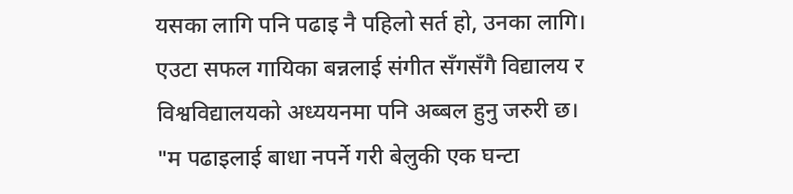यसका लागि पनि पढाइ नै पहिलो सर्त हो, उनका लागि। एउटा सफल गायिका बन्नलाई संगीत सँगसँगै विद्यालय र विश्वविद्यालयको अध्ययनमा पनि अब्बल हुनु जरुरी छ। "म पढाइलाई बाधा नपर्ने गरी बेलुकी एक घन्टा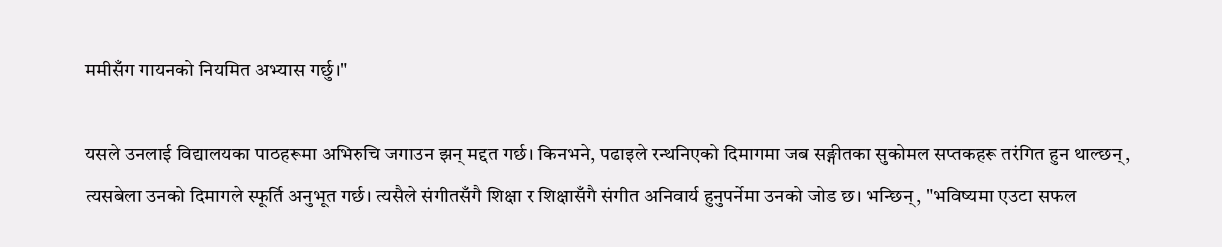ममीसँग गायनको नियमित अभ्यास गर्छु।"

यसले उनलाई विद्यालयका पाठहरूमा अभिरुचि जगाउन झन् मद्दत गर्छ। किनभने, पढाइले रन्थनिएको दिमागमा जब सङ्गीतका सुकोमल सप्तकहरू तरंगित हुन थाल्छन्, त्यसबेला उनको दिमागले स्फूर्ति अनुभूत गर्छ। त्यसैले संगीतसँगै शिक्षा र शिक्षासँगै संगीत अनिवार्य हुनुपर्नेमा उनको जोड छ। भन्छिन्, "भविष्यमा एउटा सफल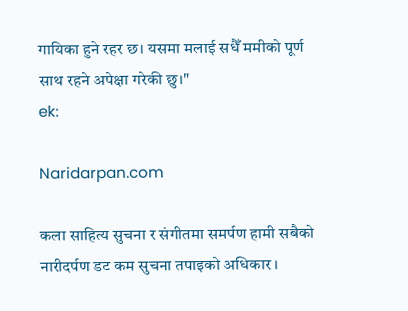गायिका हुने रहर छ। यसमा मलाई सधैँ ममीको पूर्ण साथ रहने अपेक्षा गरेकी छु।"
ek:

Naridarpan.com

कला साहित्य सुचना र संगीतमा समर्पण हामी सबैको नारीदर्पण डट कम सुचना तपाइको अधिकार ।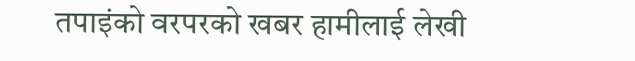तपाइंको वरपरको खबर हामीलाई लेखी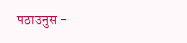पठाउनुस -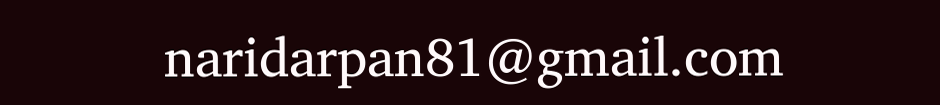naridarpan81@gmail.com